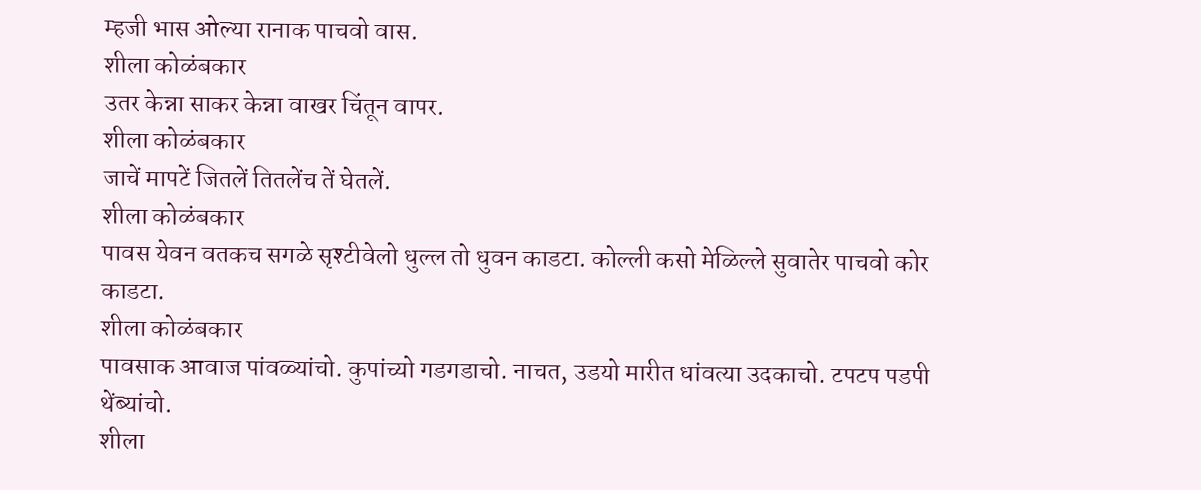म्हजी भास ओल्या रानाक पाचवो वास.
शीला कोळंबकार
उतर केन्ना साकर केन्ना वाखर चिंतून वापर.
शीला कोळंबकार
जाचें मापटें जितलें तितलेंच तें घेतलें.
शीला कोळंबकार
पावस येवन वतकच सगळे सृश्टीवेलो धुल्ल तो धुवन काडटा. कोल्ली कसो मेळिल्ले सुवातेर पाचवो कोर काडटा.
शीला कोळंबकार
पावसाक आवाज पांवळ्यांचो. कुपांच्यो गडगडाचो. नाचत, उडयो मारीत धांवत्या उदकाचो. टपटप पडपी थेंब्यांचो.
शीला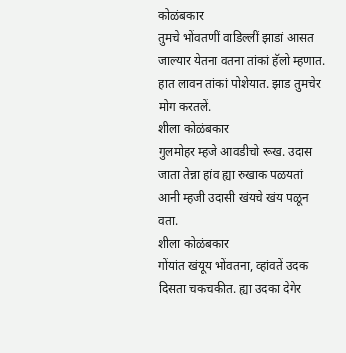कोळंबकार
तुमचे भोंवतणीं वाडिल्लीं झाडां आसत जाल्यार येतना वतना तांकां हॅलो म्हणात. हात लावन तांकां पोशेयात. झाड तुमचेर मोग करतलें.
शीला कोळंबकार
गुलमोहर म्हजे आवडीचो रूख. उदास जाता तेन्ना हांव ह्या रुखाक पळयतां आनी म्हजी उदासी खंयचे खंय पळून वता.
शीला कोळंबकार
गोंयांत खंयूय भोंवतना, व्हांवतें उदक दिसता चकचकीत. ह्या उदका देगेर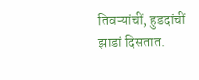तिवऱ्यांचीं, हुडदांचीं झाडां दिसतात.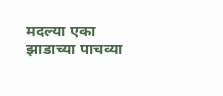मदल्या एका झाडाच्या पाचव्या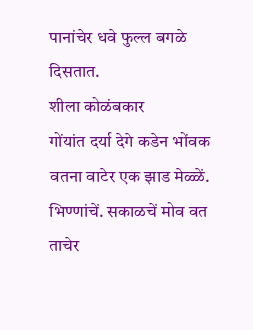पानांचेर धवे फुल्ल बगळे दिसतात.
शीला कोळंबकार
गोंयांत दर्या देगे कडेन भोंवक वतना वाटेर एक झाड मेळ्ळें. भिण्णांचें. सकाळचें मोव वत ताचेर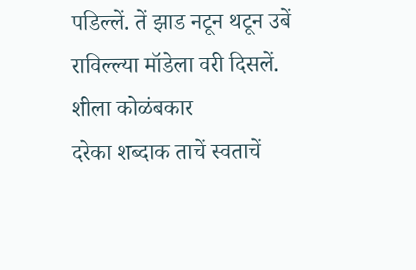पडिल्लें. तें झाड नटून थटून उबें राविल्ल्या मॉडेला वरी दिसलें.
शीला कोळंबकार
दरेका शब्दाक ताचें स्वताचें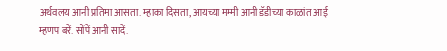अर्थवलय आनी प्रतिमा आसता. म्हाका दिसता, आयच्या मम्मी आनी डॅडीच्या काळांत आई म्हणप बरें. सोंपें आनी सादें.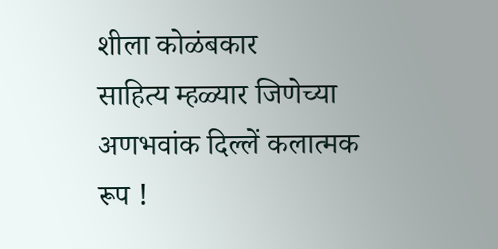शीला कोळंबकार
साहित्य म्हळ्यार जिणेच्या अणभवांक दिल्लें कलात्मक रूप !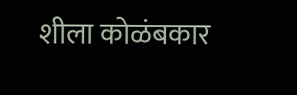शीला कोळंबकार